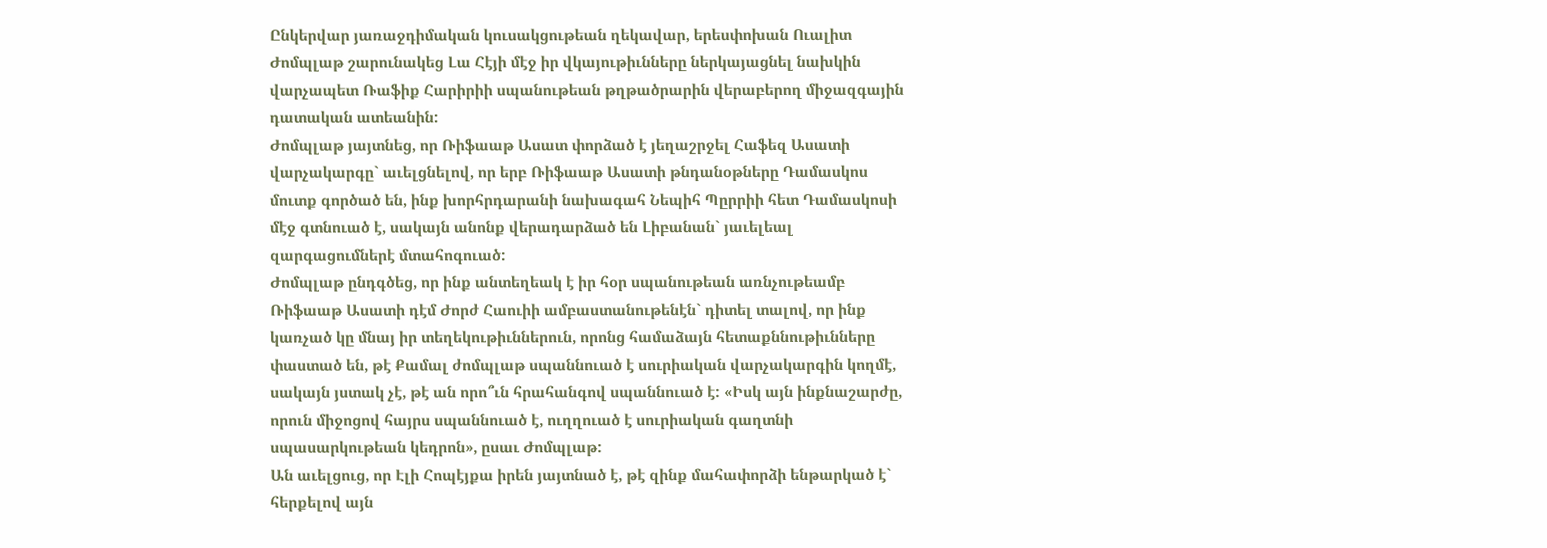Ընկերվար յառաջդիմական կուսակցութեան ղեկավար, երեսփոխան Ուալիտ Ժոմպլաթ շարունակեց Լա Հէյի մէջ իր վկայութիւնները ներկայացնել նախկին վարչապետ Ռաֆիք Հարիրիի սպանութեան թղթածրարին վերաբերող միջազգային դատական ատեանին:
Ժոմպլաթ յայտնեց, որ Ռիֆաաթ Ասատ փորձած է յեղաշրջել Հաֆեզ Ասատի վարչակարգը` աւելցնելով, որ երբ Ռիֆաաթ Ասատի թնդանօթները Դամասկոս մուտք գործած են, ինք խորհրդարանի նախագահ Նեպիհ Պըրրիի հետ Դամասկոսի մէջ գտնուած է, սակայն անոնք վերադարձած են Լիբանան` յաւելեալ զարգացումներէ մտահոգուած:
Ժոմպլաթ ընդգծեց, որ ինք անտեղեակ է իր հօր սպանութեան առնչութեամբ Ռիֆաաթ Ասատի դէմ Ժորժ Հաուիի ամբաստանութենէն` դիտել տալով, որ ինք կառչած կը մնայ իր տեղեկութիւններուն, որոնց համաձայն հետաքննութիւնները փաստած են, թէ Քամալ ժոմպլաթ սպաննուած է սուրիական վարչակարգին կողմէ, սակայն յստակ չէ, թէ ան որո՞ւն հրահանգով սպաննուած է: «Իսկ այն ինքնաշարժը, որուն միջոցով հայրս սպաննուած է, ուղղուած է սուրիական գաղտնի սպասարկութեան կեդրոն», ըսաւ Ժոմպլաթ:
Ան աւելցուց, որ Էլի Հոպէյքա իրեն յայտնած է, թէ զինք մահափորձի ենթարկած է` հերքելով այն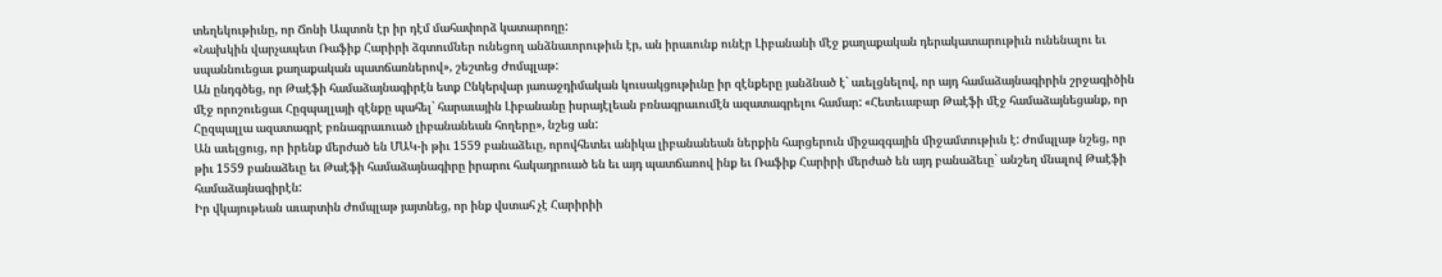տեղեկութիւնը, որ Ճոնի Ապտոն էր իր դէմ մահափորձ կատարողը:
«Նախկին վարչապետ Ռաֆիք Հարիրի ձգտումներ ունեցող անձնաւորութիւն էր, ան իրաւունք ունէր Լիբանանի մէջ քաղաքական դերակատարութիւն ունենալու եւ սպաննուեցաւ քաղաքական պատճառներով», շեշտեց Ժոմպլաթ:
Ան ընդգծեց, որ Թաէֆի համաձայնագիրէն ետք Ընկերվար յառաջդիմական կուսակցութիւնը իր զէնքերը յանձնած է` աւելցնելով, որ այդ համաձայնագիրին շրջագիծին մէջ որոշուեցաւ Հըզպալլայի զէնքը պահել` հարաւային Լիբանանը իսրայէլեան բռնագրաւումէն ազատագրելու համար: «Հետեւաբար Թաէֆի մէջ համաձայնեցանք, որ Հըզպալլա ազատագրէ բռնագրաւուած լիբանանեան հողերը», նշեց ան:
Ան աւելցուց, որ իրենք մերժած են ՄԱԿ-ի թիւ 1559 բանաձեւը, որովհետեւ անիկա լիբանանեան ներքին հարցերուն միջազգային միջամտութիւն է: Ժոմպլաթ նշեց, որ թիւ 1559 բանաձեւը եւ Թաէֆի համաձայնագիրը իրարու հակադրուած են եւ այդ պատճառով ինք եւ Ռաֆիք Հարիրի մերժած են այդ բանաձեւը` անշեղ մնալով Թաէֆի համաձայնագիրէն:
Իր վկայութեան աւարտին Ժոմպլաթ յայտնեց, որ ինք վստահ չէ Հարիրիի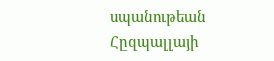սպանութեան Հըզպալլայի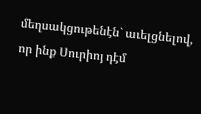մեղսակցութենէն` աւելցնելով, որ ինք Սուրիոյ դէմ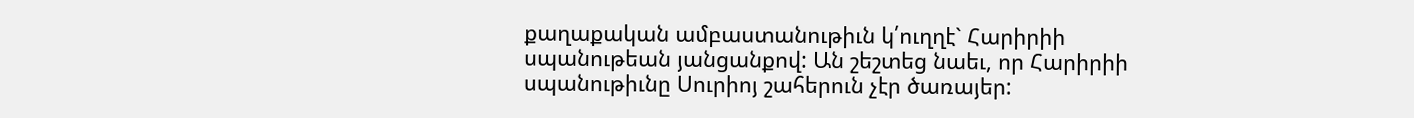քաղաքական ամբաստանութիւն կ՛ուղղէ` Հարիրիի սպանութեան յանցանքով: Ան շեշտեց նաեւ, որ Հարիրիի սպանութիւնը Սուրիոյ շահերուն չէր ծառայեր: